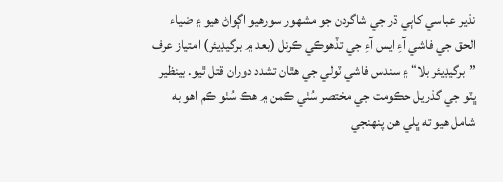نذير عباسي کاٻي ڌر جي شاگردن جو مشهور سورهيو اڳواڻ هيو ۽ ضياء الحق جي فاشي آءِ ايس آءِ جي تڏهوڪي ڪرنل (بعد ۾ برگيڊيئر) امتياز عرف ”برگيڊيئر بلا“ ۽ سندس فاشي ٽولي جي هٿان تشدد دوران قتل ٿيو. بينظير ڀٽو جي گذريل حڪومت جي مختصر سُٺي ڪمن ۾ هڪ سُٺو ڪم اهو به شامل هيو ته ڀلي هن پنهنجي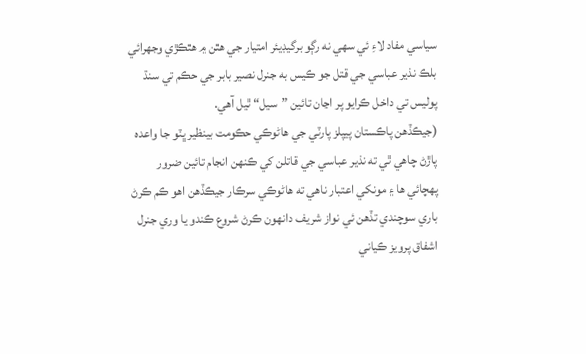سياسي مفاد لاءِ ئي سهي نه رڳو برگيڊيئر امتيار جي هٿن ۾ هٿڪڙي وجھرائي بلڪ نذير عباسي جي قتل جو ڪيس به جنرل نصير بابر جي حڪم تي سنڌ پوليس تي داخل ڪرايو پر اڃان تائين ”سيل“ ٿيل آهي.
(جيڪڏهن پاڪستان پيپلز پارٽي جي هاڻوڪي حڪومت بينظير ڀٽو جا واعده پاڙڻ چاهي ٿي ته نذير عباسي جي قاتلن کي ڪنهن انجام تائين ضرور پهچائي ها ۽ مونکي اعتبار ناهي ته هاڻوڪي سرڪار جيڪڏهن اهو ڪم ڪرڻ باري سوچندي تڏهن ئي نواز شريف دانهون ڪرڻ شروع ڪندو يا وري جنرل اشفاق پرويز ڪياني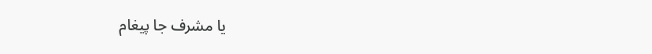يا مشرف جا پيغام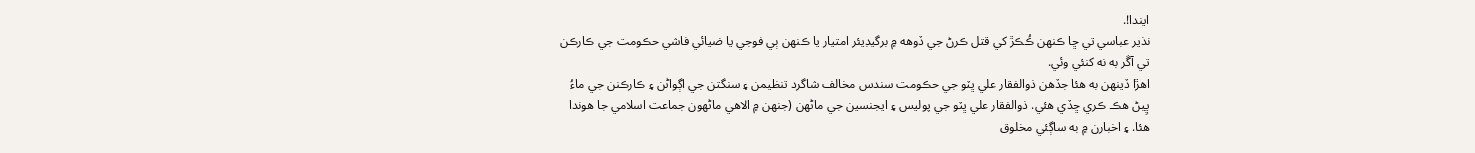ايندا!.
نذير عباسي تي ڇا ڪنهن ڪُڪڙ کي قتل ڪرڻ جي ڏوهه ۾ برگيڊيئر امتيار يا ڪنهن ٻي فوجي يا ضيائي فاشي حڪومت جي ڪارڪن تي آڱر به نه کنئي وئي.
اهڙا ڏينهن به هئا جڏهن ذوالفقار علي ڀٽو جي حڪومت سندس مخالف شاگرد تنظيمن ۽ سنگتن جي اڳواڻن ۽ ڪارڪنن جي ماءُ ڀِيڻ هڪ ڪري ڇڏي هئي. ذوالفقار علي ڀٽو جي پوليس ۽ ايجنسين جي ماڻهن (جنهن ۾ الاهي ماڻهون جماعت اسلامي جا هوندا هئا. ۽ اخبارن ۾ به ساڳئي مخلوق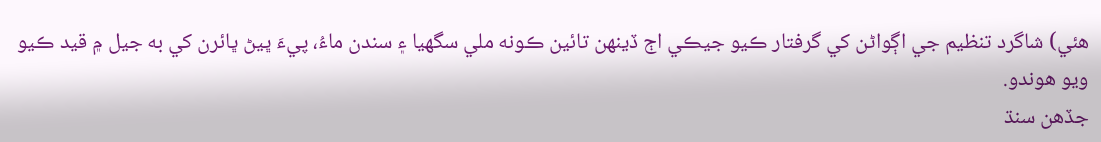هئي) شاگرد تنظيم جي اڳواڻن کي گرفتار ڪيو جيڪي اڄ ڏينهن تائين ڪونه ملي سگهيا ۽ سندن ماءُ، پيءَ ڀيڻ ڀائرن کي به جيل ۾ قيد ڪيو ويو هوندو.
جڏهن سنڌ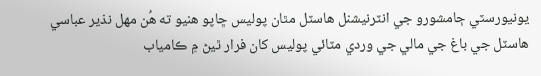يونيورسٽي ڄامشورو جي انٽرنيشنل هاسٽل مٿان پوليس ڇاپو هنيو ته هُن مهل نذير عباسي هاسٽل جي باغ جي مالي جي وردي مٽائي پوليس کان فرار ٿيڻ ۾ ڪامياب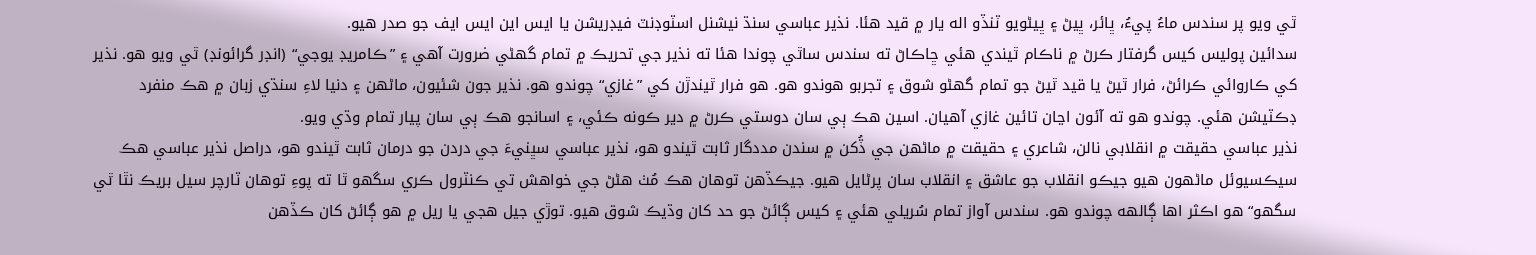ٿي ويو پر سندس ماءُ پيءُ، ڀائر، ڀيڻ ۽ ڀيڻويو ٽنڏو اله يار ۾ قيد هئا. نذير عباسي سنڌ نيشنل اسٽوڊنٽ فيڊريشن يا ايس اين ايس ايف جو صدر هيو.
سدائين پوليس کيس گرفتار ڪرڻ ۾ ناڪام ٿيندي هئي ڇاڪاڻ ته سندس ساٿي چوندا هئا ته نذير جي تحريڪ ۾ تمام گهڻي ضرورت آهي ۽ ”ڪامريڊ يوجي“ (انڊر گرائونڊ) ٿي ويو هو. نذير کي ڪاروائي ڪرائڻ، فرار ٿيڻ يا قيد ٿيڻ جو تمام گهڻو شوق ۽ تجربو هوندو هو. هو فرار ٿيندڙن کي ”غازي“ چوندو هو. نذير جون شئيون، ماڻهن ۽ دنيا لاءِ سنڌي زبان ۾ هڪ منفرد ڊڪٽيشن هئي. چوندو هو ته آئون اڃان تائين غازي آهيان. اسين هڪ ٻي سان دوستي ڪرڻ ۾ دير ڪونه ڪئي، ۽ اسانجو هڪ ٻي سان پيار تمام وڌي ويو.
نذير عباسي حقيقت ۾ انقلابي نالن، شاعري ۽ حقيقت ۾ ماڻهن جي ڏُکن ۾ سندن مددگار ثابت ٿيندو هو، نذير عباسي سڀنيءَ جي دردن جو درمان ثابت ٿيندو هو، دراصل نذير عباسي هڪ سيڪسيوئل ماڻهون هيو جيڪو انقلاب جو عاشق ۽ انقلاب سان پرڻايل هيو. جيڪڏهن توهان هڪ مُٺ هڻڻ جي خواهش تي ڪنٽرول ڪري سگهو ٿا ته پوءِ توهان ٽارچر سيل بريڪ نٿا ٿي سگهو“ هو اڪثر اها ڳالهه چوندو هو. سندس آواز تمام سُريلي هئي ۽ کيس ڳائڻ جو حد کان وڌيڪ شوق هيو. توڙي جيل هجي يا ريل ۾ هو ڳائڻ کان ڪڏهن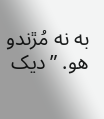به نه مُڙندو هو. ”ديک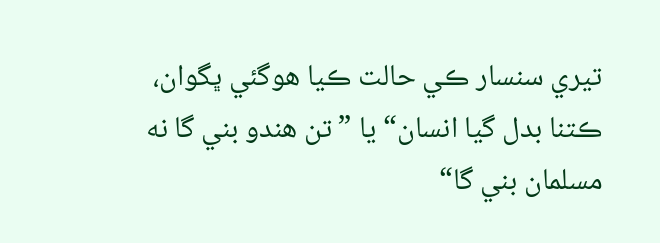تيري سنسار ڪي حالت ڪيا هوگئي ڀگوان، ڪتنا بدل گيا انسان“ يا ”تن هندو بني گا نه مسلمان بني گا“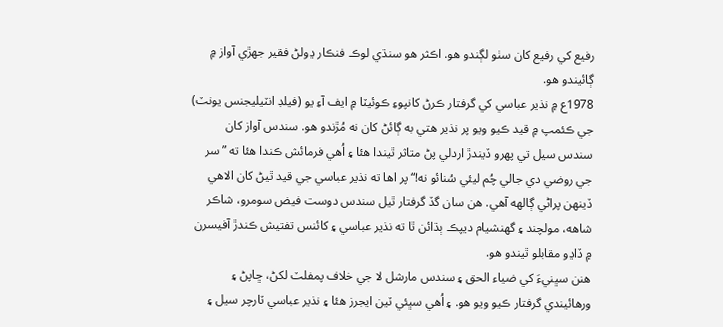رفيع کي رفيع کان سٺو لڳندو هو. اڪثر هو سنڌي لوڪ فنڪار ڍولڻ فقير جهڙي آواز ۾ ڳائيندو هو.
1978ع ۾ نذير عباسي کي گرفتار ڪرڻ کانپوءِ ڪوئيٽا ۾ ايف آءِ يو (فيلڊ انٽيليجنس يونٽ) جي ڪئمپ ۾ قيد ڪيو ويو پر نذير هتي به ڳائڻ کان نه مُڙندو هو. سندس آواز کان سندس سيل تي پهرو ڏيندڙ اردلي پڻ متاثر ٿيندا هئا ۽ اُهي فرمائش ڪندا هئا ته ”سر جي روضي دي جالي چُم ليئي سُنائو نه!“ پر اها ته نذير عباسي جي قيد ٿيڻ کان الاهي ڏينهن پراڻي ڳالهه آهي. هن سان گڏ گرفتار ٿيل سندس دوست فيض سومرو، شاڪر شاهه، مولچند ۽ گهنشيام ديپڪ ٻڌائن ٿا ته نذير عباسي ۽ کائنس تفتيش ڪندڙ آفيسرن ۾ ڏاڍو مقابلو ٿيندو هو.
هنن سڀنيءَ کي ضياء الحق ۽ سندس مارشل لا جي خلاف پمفلٽ لکڻ، ڇاپڻ ۽ ورهائيندي گرفتار ڪيو ويو هو. ۽ اُهي سڀئي ٽين ايجرز هئا ۽ نذير عباسي ٽارچر سيل ۽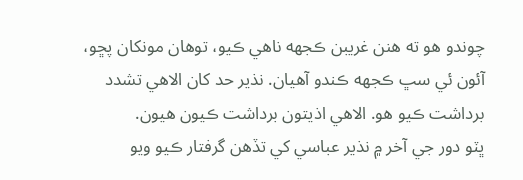چوندو هو ته هنن غريبن ڪجهه ناهي ڪيو، توهان مونکان پڇو، آئون ئي سڀ ڪجهه ڪندو آهيان. نذير حد کان الاهي تشدد برداشت ڪيو هو. الاهي اذيتون برداشت ڪيون هيون.
ڀٽو دور جي آخر ۾ نذير عباسي کي تڏهن گرفتار ڪيو ويو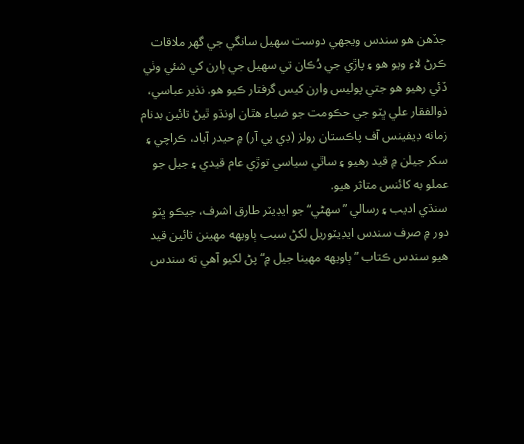جڏهن هو سندس ويجهي دوست سهيل سانگي جي گهر ملاقات ڪرڻ لاءِ ويو هو ۽ پاڙي جي دُڪان تي سهيل جي ٻارن کي شئي وٺي ڏئي رهيو هو جتي پوليس وارن کيس گرفتار ڪيو هو. نذير عباسي، ذوالفقار علي ڀٽو جي حڪومت جو ضياء هٿان اونڌو ٿيڻ تائين بدنام زمانه ڊيفينس آف پاڪستان رولز (ڊي پي آر) ۾ حيدر آباد، ڪراچي ۽ سکر جيلن ۾ قيد رهيو ۽ ساٿي سياسي توڙي عام قيدي ۽ جيل جو عملو به کائنس متاثر هيو.
سنڌي اديب ۽ رسالي ”سهڻي“ جو ايڊيٽر طارق اشرف، جيڪو ڀٽو دور ۾ صرف سندس ايڊيٽوريل لکڻ سبب ٻاويهه مهينن تائين قيد هيو سندس ڪتاب ”ٻاويهه مهينا جيل ۾“ پڻ لکيو آهي ته سندس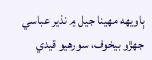ٻاويهه مهينا جيل ۾ نذير عباسي جهڙو بيخوف، سورهيو قيدي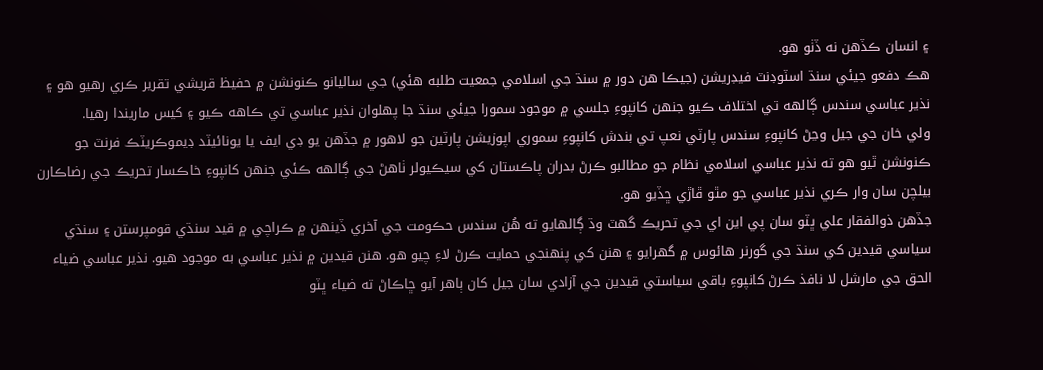۽ انسان ڪڏهن نه ڏٺو هو.
هڪ دفعو جيئي سنڌ اسٽوڊنٽ فيڊريشن (جيڪا هن دور ۾ سنڌ جي اسلامي جمعيت طلبه هئي) جي ساليانو ڪنونشن ۾ حفيظ قريشي تقرير ڪري رهيو هو ۽ نذير عباسي سندس ڳالهه تي اختلاف ڪيو جنهن کانپوءِ جلسي ۾ موجود سمورا جيئي سنڌ جا پهلوان نذير عباسي تي ڪاهه ڪيو ۽ کيس ماريندا رهيا.
ولي خان جي جيل وڃڻ کانپوءِ سندس پارٽي نعپ تي بندش کانپوءِ سموري اپوزيشن پارٽين جو لاهور ۾ جڏهن يو ڊي ايف يا يونائيٽد ڊيموڪريٽڪ فرنٽ جو ڪنونشن ٿيو هو ته نذير عباسي اسلامي نظام جو مطالبو ڪرڻ بدران پاڪستان کي سيڪيولر ٺاهڻ جي ڳالهه ڪئي جنهن کانپوءِ خاڪسار تحريڪ جي رضاڪارن بيلچن سان وار ڪري نذير عباسي جو مٿو ڦاڙي ڇڏيو هو.
جڏهن ذوالفقار علي ڀٽو سان پي اين اي جي تحريڪ گهٽ وڌ ڳالهايو ته هُن سندس حڪومت جي آخري ڏينهن ۾ ڪراچي ۾ قيد سنڌي قومپرستن ۽ سنڌي سياسي قيدين کي سنڌ جي گورنر هائوس ۾ گهرايو ۽ هنن کي پنهنجي حمايت ڪرڻ لاءِ چيو هو. هنن قيدين ۾ نذير عباسي به موجود هيو. نذير عباسي ضياء الحق جي مارشل لا نافذ ڪرڻ کانپوءِ باقي سياستي قيدين جي آزادي سان جيل کان ٻاهر آيو ڇاڪاڻ ته ضياء ڀٽو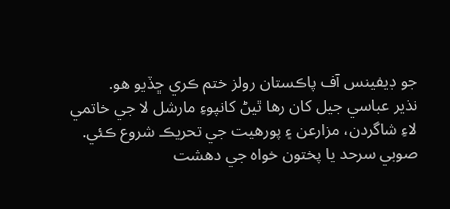جو ڊيفينس آف پاڪستان رولز ختم ڪري ڇڏيو هو.
نذير عباسي جيل کان رها ٿيڻ کانپوءِ مارشل لا جي خاتمي لاءِ شاگردن، مزارعن ۽ پورهيت جي تحريڪ شروع ڪئي. صوبي سرحد يا پختون خواه جي دهشت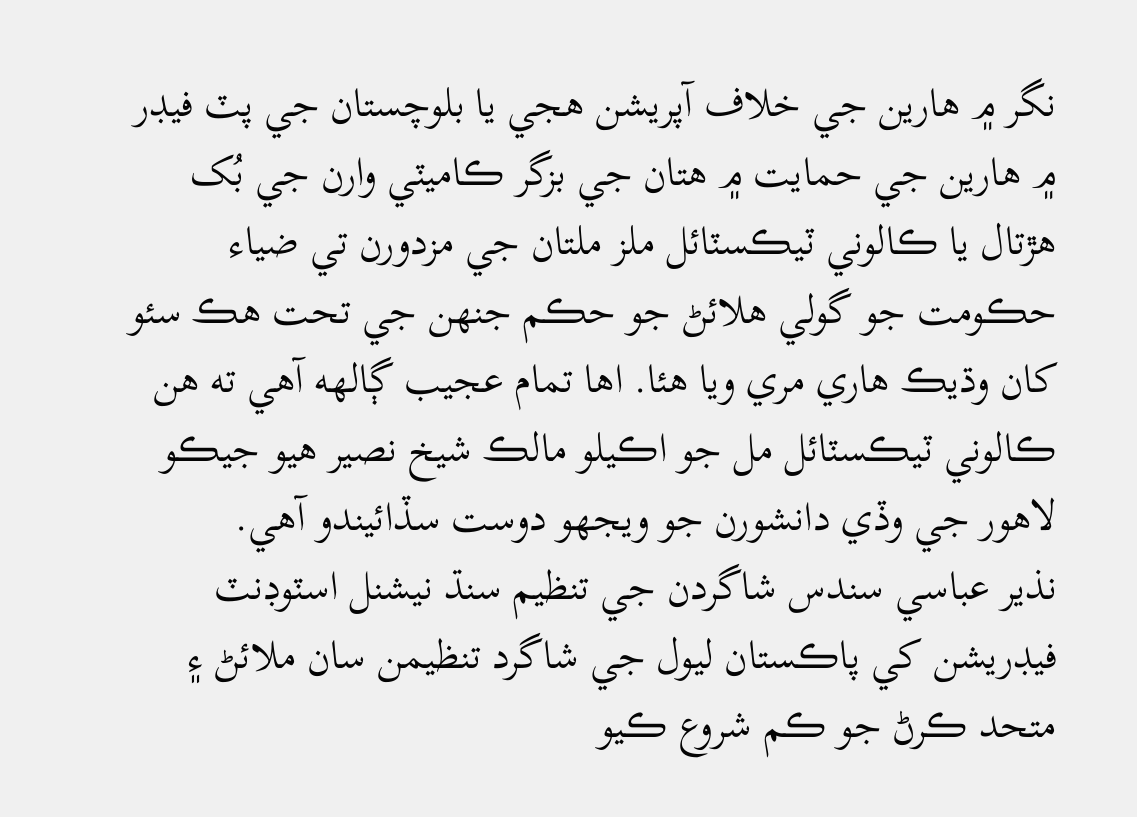نگر ۾ هارين جي خلاف آپريشن هجي يا بلوچستان جي پٽ فيڊر ۾ هارين جي حمايت ۾ هتان جي بزگر ڪاميٽي وارن جي بُک هڙتال يا ڪالوني ٽيڪسٽائل ملز ملتان جي مزدورن تي ضياء حڪومت جو گولي هلائڻ جو حڪم جنهن جي تحت هڪ سئو کان وڌيڪ هاري مري ويا هئا. اها تمام عجيب ڳالهه آهي ته هن ڪالوني ٽيڪسٽائل مل جو اڪيلو مالڪ شيخ نصير هيو جيڪو لاهور جي وڏي دانشورن جو ويجھو دوست سڏائيندو آهي.
نذير عباسي سندس شاگردن جي تنظيم سنڌ نيشنل اسٽوڊنٽ فيڊريشن کي پاڪستان ليول جي شاگرد تنظيمن سان ملائڻ ۽ متحد ڪرڻ جو ڪم شروع ڪيو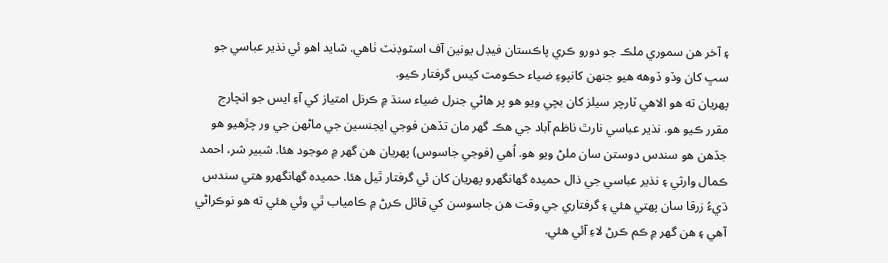۽ آخر هن سموري ملڪ جو دورو ڪري پاڪستان فيڊل يونين آف اسٽوڊنٽ ٺاهي. شايد اهو ئي نذير عباسي جو سڀ کان وڏو ڏوهه هيو جنهن کانپوءِ ضياء حڪومت کيس گرفتار ڪيو.
پهريان ته هو الاهي ٽارچر سيلز کان بچي ويو هو پر هاڻي جنرل ضياء سنڌ ۾ ڪرنل امتياز کي آءِ ايس جو انچارج مقرر ڪيو هو. نذير عباسي نارٿ ناظم آباد جي هڪ گهر مان تڏهن فوجي ايجنسين جي ماڻهن جي ور چڙهيو هو جڏهن هو سندس دوستن سان ملڻ ويو هو. اُهي (فوجي جاسوس) پهريان هن گهر ۾ موجود هئا. شبير شر، احمد ڪمال وارثي ۽ نذير عباسي جي ذال حميده گهانگهرو پهريان کان ئي گرفتار ٿيل هئا. حميده گهانگهرو هتي سندس ڌيءُ زرقا سان پهتي هئي ۽ گرفتاري جي وقت هن جاسوسن کي قائل ڪرڻ ۾ ڪامياب ٿي وئي هئي ته هو نوڪراڻي آهي ۽ هن گهر ۾ ڪم ڪرڻ لاءِ آئي هئي.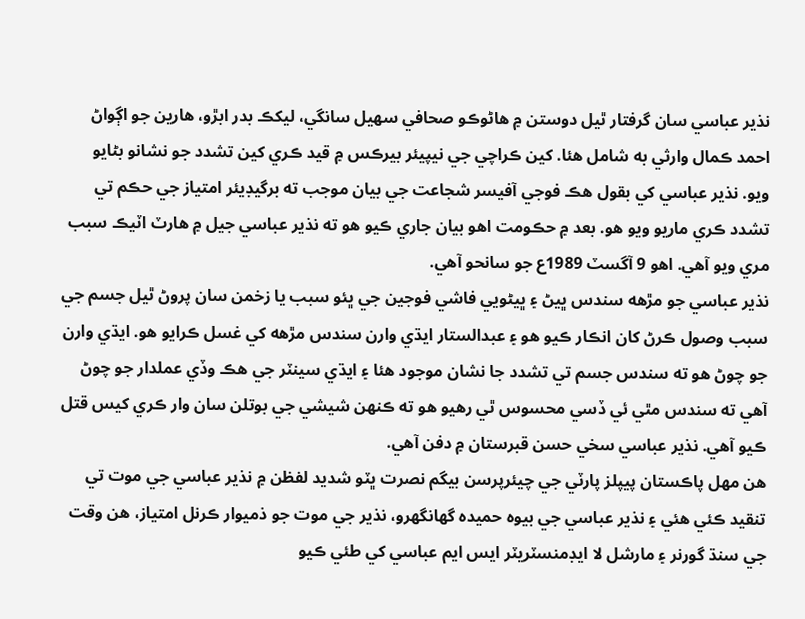نذير عباسي سان گرفتار ٿيل دوستن ۾ هاڻوڪو صحافي سهيل سانگي، ليکڪ بدر ابڙو، هارين جو اڳواڻ احمد ڪمال وارثي به شامل هئا. کين ڪراچي جي نيپيئر بيرڪس ۾ قيد ڪري کين تشدد جو نشانو بڻايو ويو. نذير عباسي کي بقول هڪ فوجي آفيسر شجاعت جي بيان موجب ته برگيڊيئر امتياز جي حڪم تي تشدد ڪري ماريو ويو هو. بعد ۾ حڪومت اهو بيان جاري ڪيو هو ته نذير عباسي جيل ۾ هارٽ اٽيڪ سبب مري ويو آهي. اهو 9 آگسٽ 1989ع جو سانحو آهي.
نذير عباسي جو مڙهه سندس ڀيڻ ۽ ڀيڻويي فاشي فوجين جي ڀئو سبب يا زخمن سان پروڻ ٿيل جسم جي سبب وصول ڪرڻ کان انڪار ڪيو هو ۽ عبدالستار ايڌي وارن سندس مڙهه کي غسل ڪرايو هو. ايڌي وارن جو چوڻ هو ته سندس جسم تي تشدد جا نشان موجود هئا ۽ ايڌي سينٽر جي هڪ وڏي عملدار جو چوڻ آهي ته سندس مٿي ئي ڏسي محسوس ٿي رهيو هو ته ڪنهن شيشي جي بوتلن سان وار ڪري کيس قتل ڪيو آهي. نذير عباسي سخي حسن قبرستان ۾ دفن آهي.
هن مهل پاڪستان پيپلز پارٽي جي چيئرپرسن بيگم نصرت ڀٽو شديد لفظن ۾ نذير عباسي جي موت تي تنقيد ڪئي هئي ۽ نذير عباسي جي بيوه حميده گهانگهرو، نذير جي موت جو ذميوار ڪرنل امتياز، هن وقت جي سنڌ گورنر ۽ مارشل لا ايڊمنسٽريٽر ايس ايم عباسي کي طئي ڪيو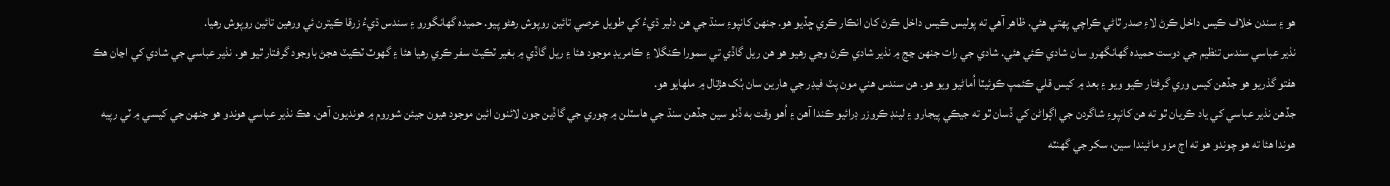هو ۽ سندن خلاف ڪيس داخل ڪرڻ لاءِ صدر ٿاڻي ڪراچي پهتي هئي. ظاهر آهي ته پوليس ڪيس داخل ڪرڻ کان انڪار ڪري ڇڏيو هو. جنهن کانپوءِ سنڌ جي هن دلير ڌيءُ کي طويل عرصي تائين روپوش رهڻو پيو. حميده گهانگورو ۽ سندس ڌيءُ زرقا ڪيترن ئي ورهين تائين روپوش رهيا.
نذير عباسي سندس تنظيم جي دوست حميده گهانگهرو سان شادي ڪئي هئي. شادي جي رات جنهن ڃڃ ۾ نذير شادي ڪرڻ وڃي رهيو هو هن ريل گاڏي تي سمورا ڪنگلا ۽ ڪامريڊ موجود هئا ۽ ريل گاڏي ۾ بغير ٽڪيٽ سفر ڪري رهيا هئا ۽ گهوٽ ٽڪيٽ هجڻ باوجود گرفتار ٿيو هو. نذير عباسي جي شادي کي اڃان هڪ هفتو گذريو هو جڏهن کيس وري گرفتار ڪيو ويو ۽ بعد ۾ کيس قلي ڪئمپ ڪوئيٽا اُماڻيو ويو هو. هن سندس هني مون پٽ فيڊر جي هارين سان بُک هڙتال ۾ ملهايو هو.
جڏهن نذير عباسي کي ياد ڪريان ٿو ته هن کانپوءِ شاگردن جي اڳواڻن کي ڏسان ٿو ته جيڪي پيجارو ۽ لينڊ ڪروزر ڊرائيو ڪندا آهن ۽ اُهو وقت به ڏٺو سين جڏهن سنڌ جي هاسٽلن ۾ چوري جي گاڏين جون لائنون ائين موجود هيون جيئن شوروم ۾ هونديون آهن. هڪ نذير عباسي هوندو هو جنهن جي کيسي ۾ ٽي رپيه هوندا هئا ته هو چوندو هو ته اڄ مزو ماڻيندا سين، سکر جي گهنٽه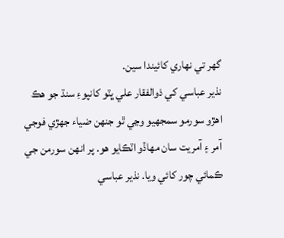گهر تي نهاري کائيندا سين.
نذير عباسي کي ذوالفقار علي ڀٽو کانپوءِ سنڌ جو هڪ اهڙو سورمو سمجهيو وڃي ٿو جنهن ضياء جهڙي فوجي آمر ۽ آمريت سان مهاڏو اٽڪايو هو. پر انهن سورمن جي ڪمائي چور کائي ويا. نذير عباسي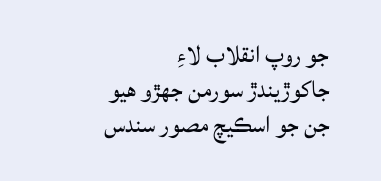جو روپ انقلاب لاءِ جاکوڙيندڙ سورمن جهڙو هيو جن جو اسڪيچ مصور سندس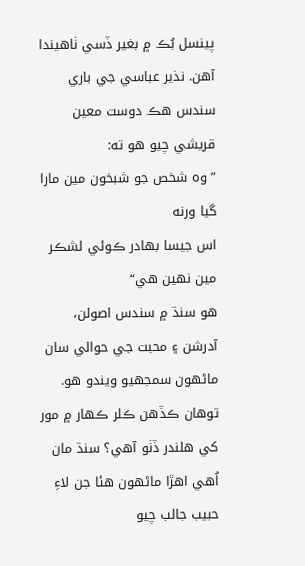پينسل بُڪ ۾ بغير ڏسي ٺاهيندا آهن. نذير عباسي جي باري سندس هڪ دوست معين قريشي چيو هو ته:
”وه شخص جو شبخون مين مارا گيا ورنه
اس جيسا بهادر ڪوئي لشڪر مين نهين هي“
هو سنڌ ۾ سندس اصولن، آدرشن ۽ محبت جي حوالي سان ماڻهون سمجهيو ويندو هو. توهان ڪڏهن ڪلر ڪهار ۾ مور کي هلندر ڏٺو آهي؟ سنڌ مان اُهي اهڙا ماڻهون هئا جن لاءِ حبيب جالب چيو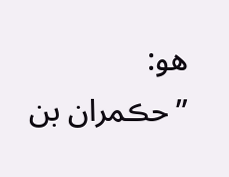هو:
”حڪمران بن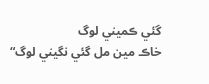گئي ڪميني لوگ
خاڪ مين مل گئي نگيني لوگ“